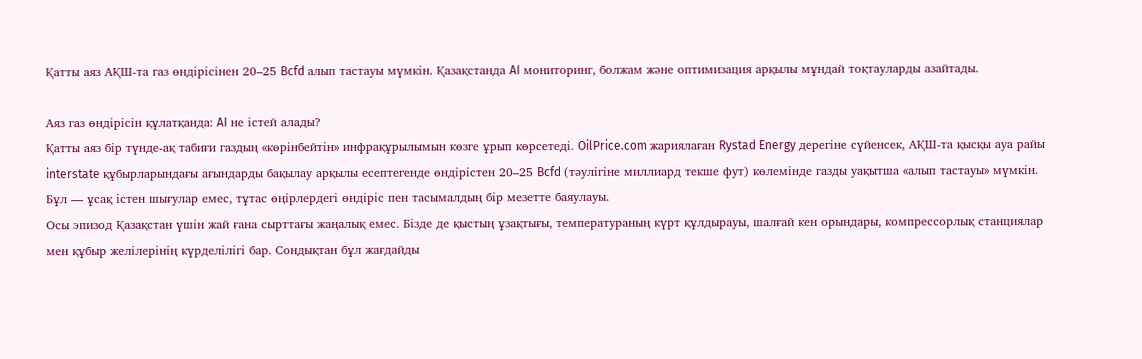Қатты аяз АҚШ-та газ өндірісінен 20–25 Bcfd алып тастауы мүмкін. Қазақстанда AI мониторинг, болжам және оптимизация арқылы мұндай тоқтауларды азайтады.

Аяз газ өндірісін құлатқанда: AI не істей алады?
Қатты аяз бір түнде-ақ табиғи газдың «көрінбейтін» инфрақұрылымын көзге ұрып көрсетеді. OilPrice.com жариялаған Rystad Energy дерегіне сүйенсек, АҚШ-та қысқы ауа райы interstate құбырларындағы ағындарды бақылау арқылы есептегенде өндірістен 20–25 Bcfd (тәулігіне миллиард текше фут) көлемінде газды уақытша «алып тастауы» мүмкін. Бұл — ұсақ істен шығулар емес, тұтас өңірлердегі өндіріс пен тасымалдың бір мезетте баяулауы.
Осы эпизод Қазақстан үшін жай ғана сырттағы жаңалық емес. Бізде де қыстың ұзақтығы, температураның күрт құлдырауы, шалғай кен орындары, компрессорлық станциялар мен құбыр желілерінің күрделілігі бар. Сондықтан бұл жағдайды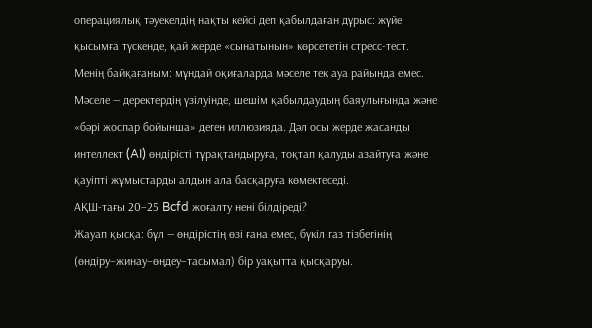операциялық тәуекелдің нақты кейсі деп қабылдаған дұрыс: жүйе қысымға түскенде, қай жерде «сынатынын» көрсететін стресс-тест.
Менің байқағаным: мұндай оқиғаларда мәселе тек ауа райында емес. Мәселе — деректердің үзілуінде, шешім қабылдаудың баяулығында және «бәрі жоспар бойынша» деген иллюзияда. Дәл осы жерде жасанды интеллект (AI) өндірісті тұрақтандыруға, тоқтап қалуды азайтуға және қауіпті жұмыстарды алдын ала басқаруға көмектеседі.
АҚШ-тағы 20–25 Bcfd жоғалту нені білдіреді?
Жауап қысқа: бұл — өндірістің өзі ғана емес, бүкіл газ тізбегінің (өндіру–жинау–өңдеу–тасымал) бір уақытта қысқаруы.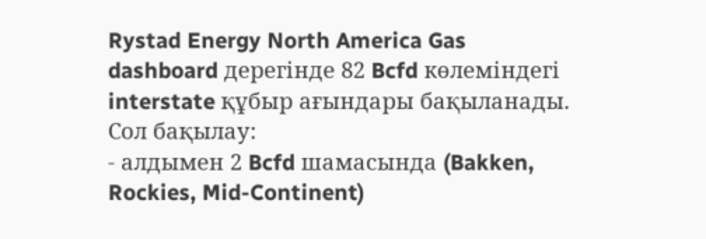Rystad Energy North America Gas dashboard дерегінде 82 Bcfd көлеміндегі interstate құбыр ағындары бақыланады. Сол бақылау:
- алдымен 2 Bcfd шамасында (Bakken, Rockies, Mid-Continent)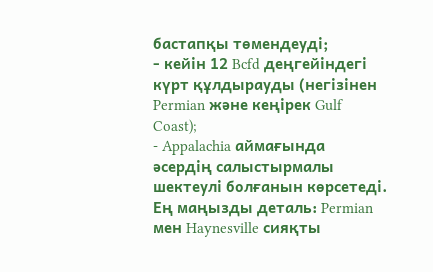бастапқы төмендеуді;
- кейін 12 Bcfd деңгейіндегі күрт құлдырауды (негізінен Permian және кеңірек Gulf Coast);
- Appalachia аймағында әсердің салыстырмалы шектеулі болғанын көрсетеді.
Ең маңызды деталь: Permian мен Haynesville сияқты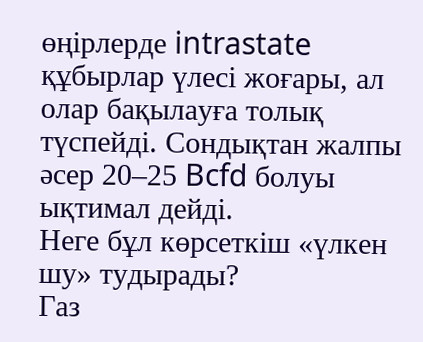өңірлерде intrastate құбырлар үлесі жоғары, ал олар бақылауға толық түспейді. Сондықтан жалпы әсер 20–25 Bcfd болуы ықтимал дейді.
Неге бұл көрсеткіш «үлкен шу» тудырады?
Газ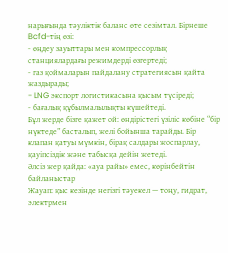нарығында тәуліктік баланс өте сезімтал. Бірнеше Bcfd-тің өзі:
- өңдеу зауыттары мен компрессорлық станциялардағы режимдерді өзгертеді;
- газ қоймаларын пайдалану стратегиясын қайта жаздырады;
- LNG экспорт логистикасына қысым түсіреді;
- бағалық құбылмалылықты күшейтеді.
Бұл жерде бізге қажет ой: өндірістегі үзіліс көбіне “бір нүктеде” басталып, желі бойынша тарайды. Бір клапан қатуы мүмкін, бірақ салдары жоспарлау, қауіпсіздік және табысқа дейін жетеді.
Әлсіз жер қайда: «ауа райы» емес, көрінбейтін байланыстар
Жауап: қыс кезінде негізгі тәуекел — тоңу, гидрат, электрмен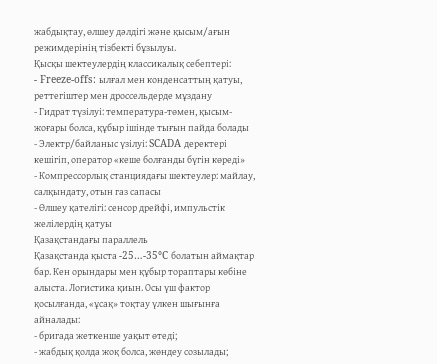жабдықтау, өлшеу дәлдігі және қысым/ағын режимдерінің тізбекті бұзылуы.
Қысқы шектеулердің классикалық себептері:
- Freeze-offs: ылғал мен конденсаттың қатуы, реттегіштер мен дроссельдерде мұздану
- Гидрат түзілуі: температура-төмен, қысым-жоғары болса, құбыр ішінде тығын пайда болады
- Электр/байланыс үзілуі: SCADA деректері кешігіп, оператор «кеше болғанды бүгін көреді»
- Компрессорлық станциядағы шектеулер: майлау, салқындату, отын газ сапасы
- Өлшеу қателігі: сенсор дрейфі, импульстік желілердің қатуы
Қазақстандағы параллель
Қазақстанда қыста -25…-35°C болатын аймақтар бар. Кен орындары мен құбыр тораптары көбіне алыста. Логистика қиын. Осы үш фактор қосылғанда, «ұсақ» тоқтау үлкен шығынға айналады:
- бригада жеткенше уақыт өтеді;
- жабдық қолда жоқ болса, жөндеу созылады;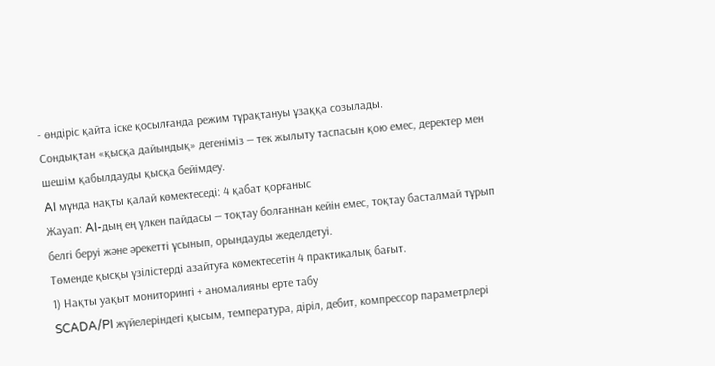- өндіріс қайта іске қосылғанда режим тұрақтануы ұзаққа созылады.
Сондықтан «қысқа дайындық» дегеніміз — тек жылыту таспасын қою емес, деректер мен шешім қабылдауды қысқа бейімдеу.
AI мұнда нақты қалай көмектеседі: 4 қабат қорғаныс
Жауап: AI-дың ең үлкен пайдасы — тоқтау болғаннан кейін емес, тоқтау басталмай тұрып белгі беруі және әрекетті ұсынып, орындауды жеделдетуі.
Төменде қысқы үзілістерді азайтуға көмектесетін 4 практикалық бағыт.
1) Нақты уақыт мониторингі + аномалияны ерте табу
SCADA/PI жүйелеріндегі қысым, температура, діріл, дебит, компрессор параметрлері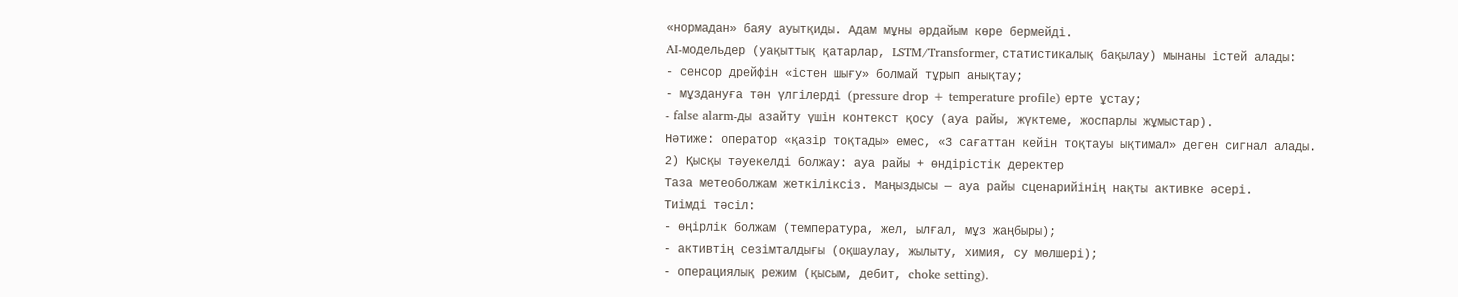«нормадан» баяу ауытқиды. Адам мұны әрдайым көре бермейді.
AI-модельдер (уақыттық қатарлар, LSTM/Transformer, статистикалық бақылау) мынаны істей алады:
- сенсор дрейфін «істен шығу» болмай тұрып анықтау;
- мұздануға тән үлгілерді (pressure drop + temperature profile) ерте ұстау;
- false alarm-ды азайту үшін контекст қосу (ауа райы, жүктеме, жоспарлы жұмыстар).
Нәтиже: оператор «қазір тоқтады» емес, «3 сағаттан кейін тоқтауы ықтимал» деген сигнал алады.
2) Қысқы тәуекелді болжау: ауа райы + өндірістік деректер
Таза метеоболжам жеткіліксіз. Маңыздысы — ауа райы сценарийінің нақты активке әсері.
Тиімді тәсіл:
- өңірлік болжам (температура, жел, ылғал, мұз жаңбыры);
- активтің сезімталдығы (оқшаулау, жылыту, химия, су мөлшері);
- операциялық режим (қысым, дебит, choke setting).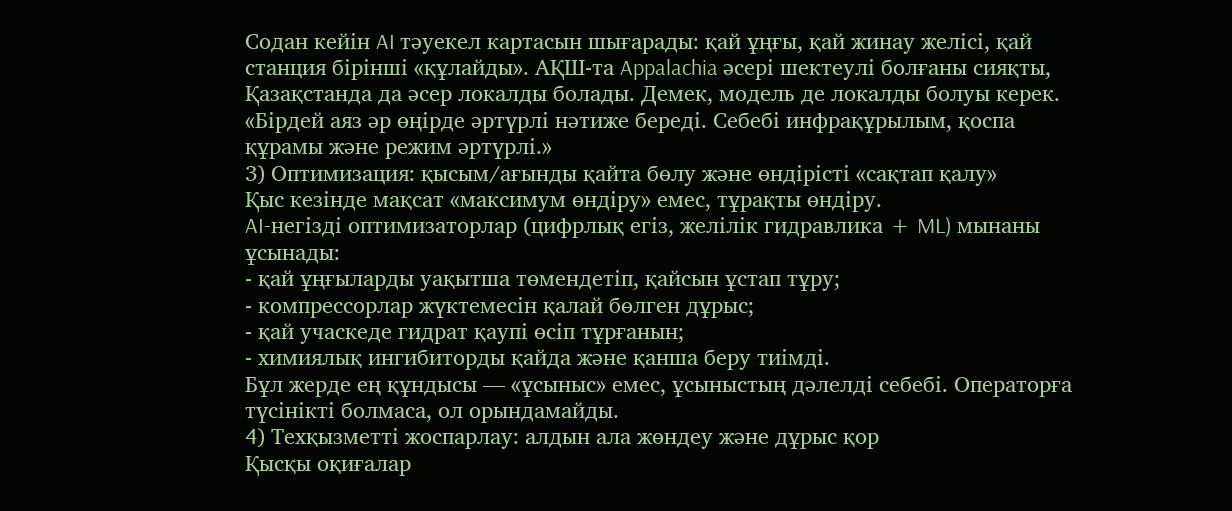Содан кейін AI тәуекел картасын шығарады: қай ұңғы, қай жинау желісі, қай станция бірінші «құлайды». АҚШ-та Appalachia әсері шектеулі болғаны сияқты, Қазақстанда да әсер локалды болады. Демек, модель де локалды болуы керек.
«Бірдей аяз әр өңірде әртүрлі нәтиже береді. Себебі инфрақұрылым, қоспа құрамы және режим әртүрлі.»
3) Оптимизация: қысым/ағынды қайта бөлу және өндірісті «сақтап қалу»
Қыс кезінде мақсат «максимум өндіру» емес, тұрақты өндіру.
AI-негізді оптимизаторлар (цифрлық егіз, желілік гидравлика + ML) мынаны ұсынады:
- қай ұңғыларды уақытша төмендетіп, қайсын ұстап тұру;
- компрессорлар жүктемесін қалай бөлген дұрыс;
- қай учаскеде гидрат қаупі өсіп тұрғанын;
- химиялық ингибиторды қайда және қанша беру тиімді.
Бұл жерде ең құндысы — «ұсыныс» емес, ұсыныстың дәлелді себебі. Операторға түсінікті болмаса, ол орындамайды.
4) Техқызметті жоспарлау: алдын ала жөндеу және дұрыс қор
Қысқы оқиғалар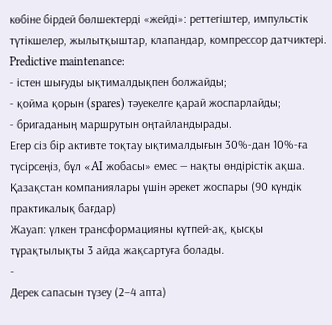көбіне бірдей бөлшектерді «жейді»: реттегіштер, импульстік түтікшелер, жылытқыштар, клапандар, компрессор датчиктері.
Predictive maintenance:
- істен шығуды ықтималдықпен болжайды;
- қойма қорын (spares) тәуекелге қарай жоспарлайды;
- бригаданың маршрутын оңтайландырады.
Егер сіз бір активте тоқтау ықтималдығын 30%-дан 10%-ға түсірсеңіз, бұл «AI жобасы» емес — нақты өндірістік ақша.
Қазақстан компаниялары үшін әрекет жоспары (90 күндік практикалық бағдар)
Жауап: үлкен трансформацияны күтпей-ақ, қысқы тұрақтылықты 3 айда жақсартуға болады.
-
Дерек сапасын түзеу (2–4 апта)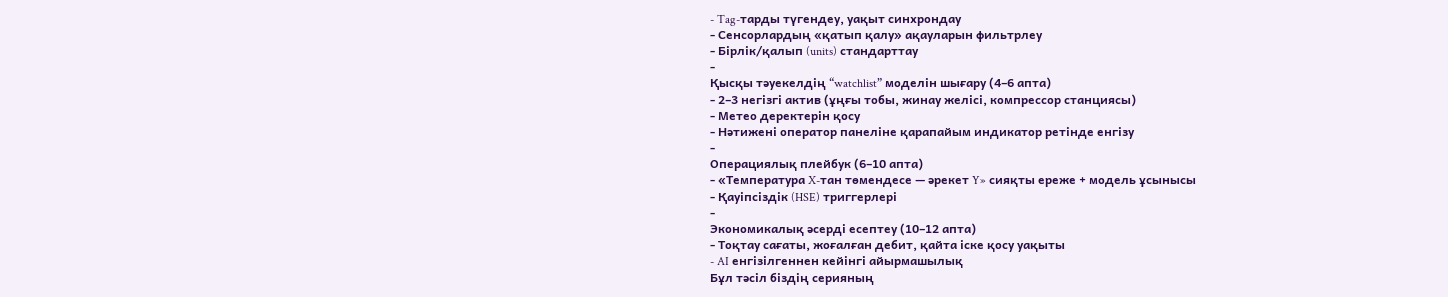- Tag-тарды түгендеу, уақыт синхрондау
- Сенсорлардың «қатып қалу» ақауларын фильтрлеу
- Бірлік/қалып (units) стандарттау
-
Қысқы тәуекелдің “watchlist” моделін шығару (4–6 апта)
- 2–3 негізгі актив (ұңғы тобы, жинау желісі, компрессор станциясы)
- Метео деректерін қосу
- Нәтижені оператор панеліне қарапайым индикатор ретінде енгізу
-
Операциялық плейбук (6–10 апта)
- «Температура X-тан төмендесе — әрекет Y» сияқты ереже + модель ұсынысы
- Қауіпсіздік (HSE) триггерлері
-
Экономикалық әсерді есептеу (10–12 апта)
- Тоқтау сағаты, жоғалған дебит, қайта іске қосу уақыты
- AI енгізілгеннен кейінгі айырмашылық
Бұл тәсіл біздің серияның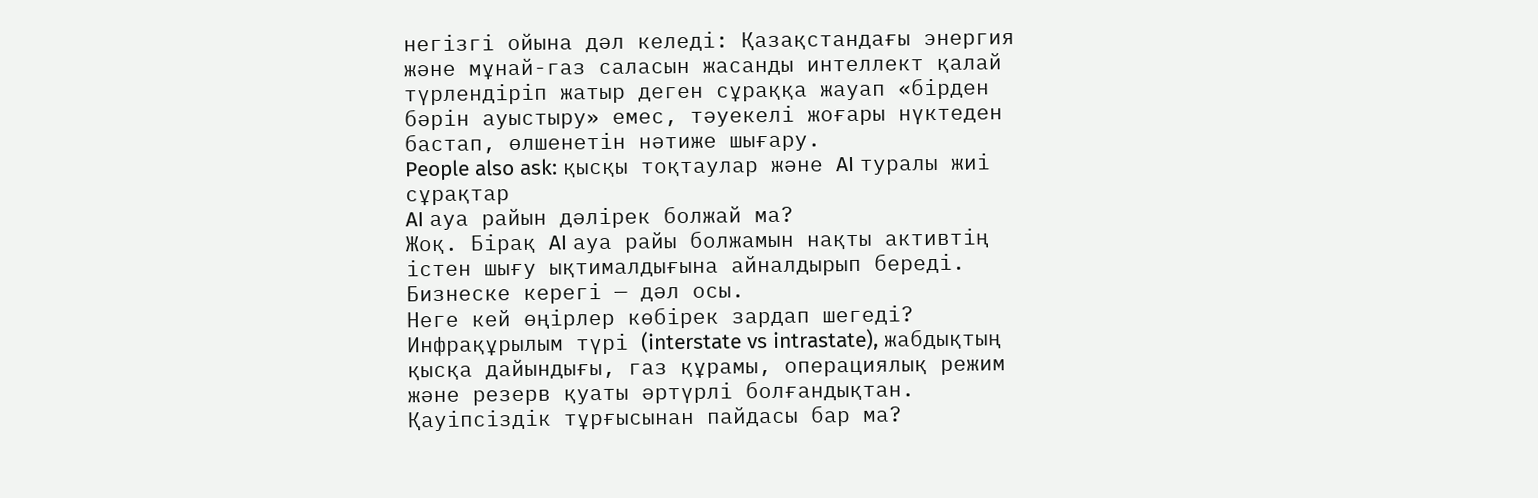негізгі ойына дәл келеді: Қазақстандағы энергия және мұнай-газ саласын жасанды интеллект қалай түрлендіріп жатыр деген сұраққа жауап «бірден бәрін ауыстыру» емес, тәуекелі жоғары нүктеден бастап, өлшенетін нәтиже шығару.
People also ask: қысқы тоқтаулар және AI туралы жиі сұрақтар
AI ауа райын дәлірек болжай ма?
Жоқ. Бірақ AI ауа райы болжамын нақты активтің істен шығу ықтималдығына айналдырып береді. Бизнеске керегі — дәл осы.
Неге кей өңірлер көбірек зардап шегеді?
Инфрақұрылым түрі (interstate vs intrastate), жабдықтың қысқа дайындығы, газ құрамы, операциялық режим және резерв қуаты әртүрлі болғандықтан.
Қауіпсіздік тұрғысынан пайдасы бар ма?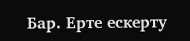Бар. Ерте ескерту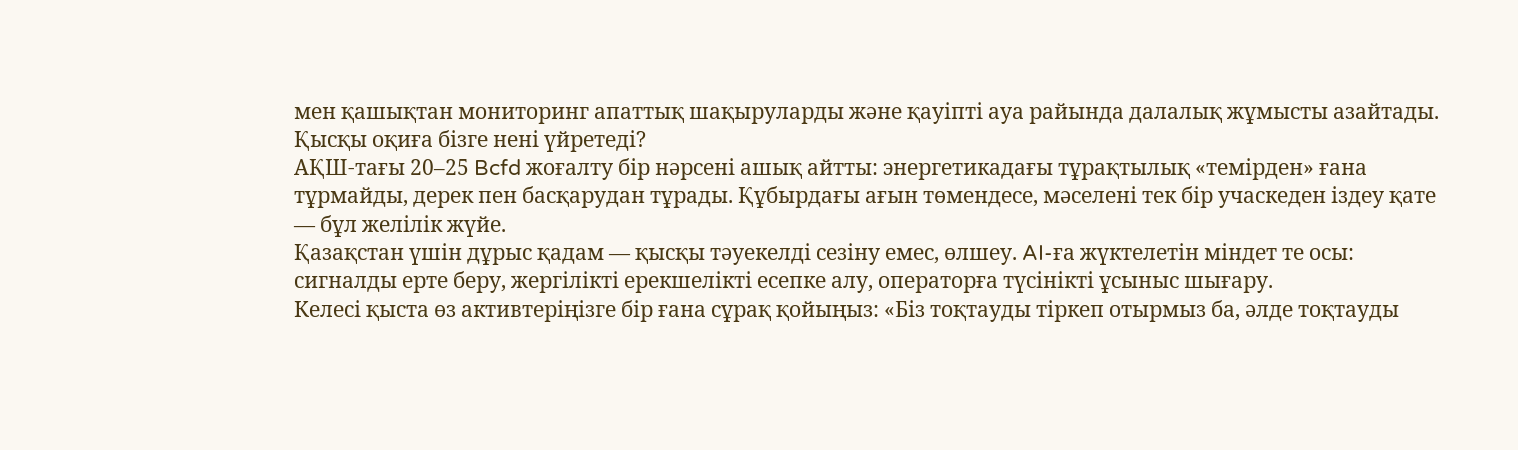мен қашықтан мониторинг апаттық шақыруларды және қауіпті ауа райында далалық жұмысты азайтады.
Қысқы оқиға бізге нені үйретеді?
АҚШ-тағы 20–25 Bcfd жоғалту бір нәрсені ашық айтты: энергетикадағы тұрақтылық «темірден» ғана тұрмайды, дерек пен басқарудан тұрады. Құбырдағы ағын төмендесе, мәселені тек бір учаскеден іздеу қате — бұл желілік жүйе.
Қазақстан үшін дұрыс қадам — қысқы тәуекелді сезіну емес, өлшеу. AI-ға жүктелетін міндет те осы: сигналды ерте беру, жергілікті ерекшелікті есепке алу, операторға түсінікті ұсыныс шығару.
Келесі қыста өз активтеріңізге бір ғана сұрақ қойыңыз: «Біз тоқтауды тіркеп отырмыз ба, әлде тоқтауды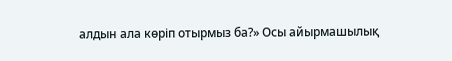алдын ала көріп отырмыз ба?» Осы айырмашылық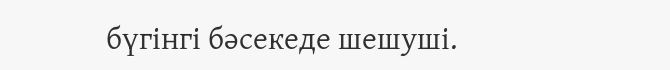бүгінгі бәсекеде шешуші.